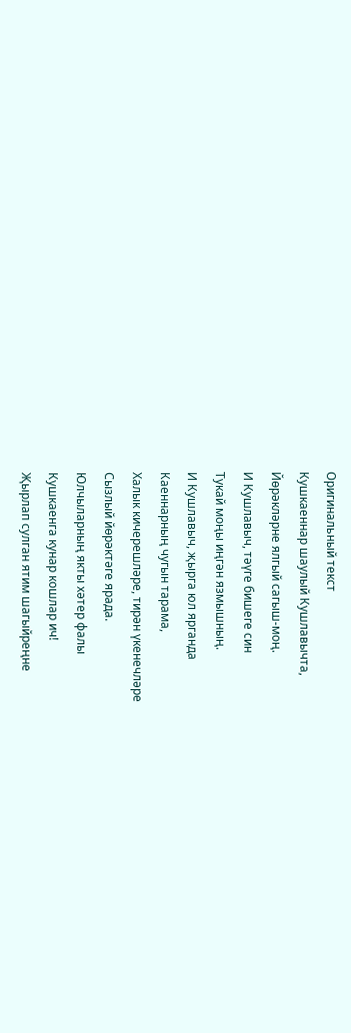Оригинальный текст
Кушкаеннар шаулый Кушлавычта,
Йөрәкләрне ялгый сагыш-моң.
И Кушлавыч, тәүге бишеге син
Тукай моңы иңгән язмышның.
И Кушлавыч, җырга юл ярганда
Каеннарның чугын тарама,
Халык кичерешләре, тирән үкенечләре
Сызлый йөрәктәге ярада.
Юлчыларның якты хәтер фалы
Кушкаенга кунар кошлар ич!
Җырлап сулган ятим шагыйреңне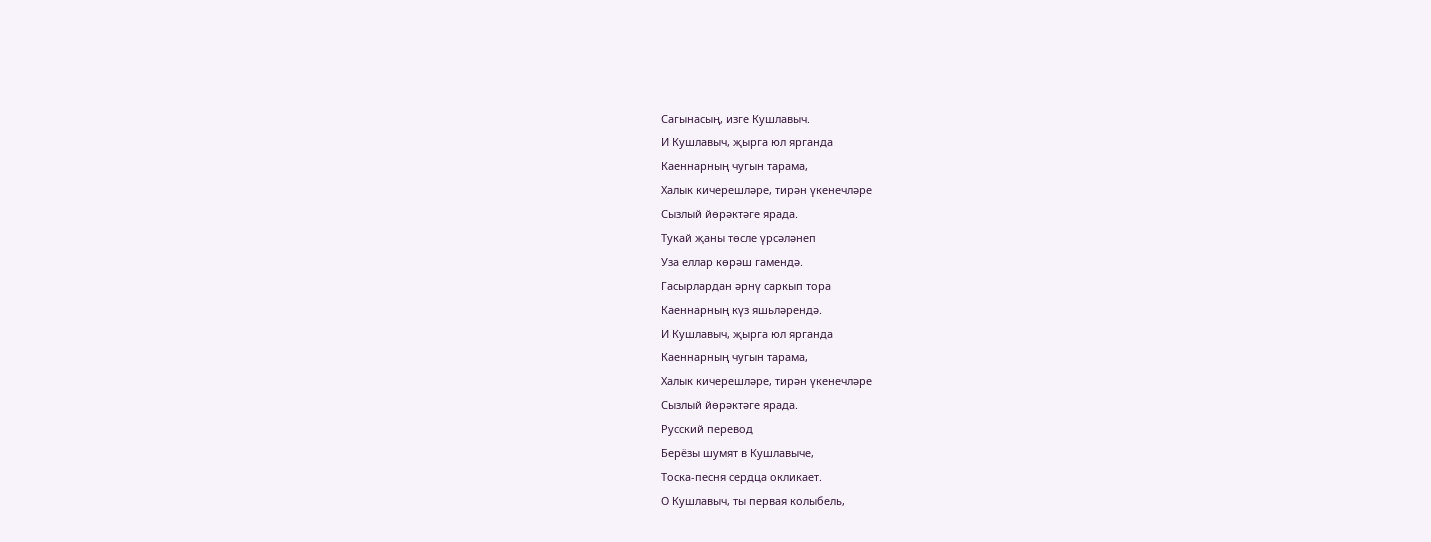Сагынасың, изге Кушлавыч.
И Кушлавыч, җырга юл ярганда
Каеннарның чугын тарама,
Халык кичерешләре, тирән үкенечләре
Сызлый йөрәктәге ярада.
Тукай җаны төсле үрсәләнеп
Уза еллар көрәш гамендә.
Гасырлардан әрнү саркып тора
Каеннарның күз яшьләрендә.
И Кушлавыч, җырга юл ярганда
Каеннарның чугын тарама,
Халык кичерешләре, тирән үкенечләре
Сызлый йөрәктәге ярада.
Русский перевод
Берёзы шумят в Кушлавыче,
Тоска-песня сердца окликает.
О Кушлавыч, ты первая колыбель,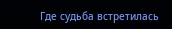Где судьба встретилась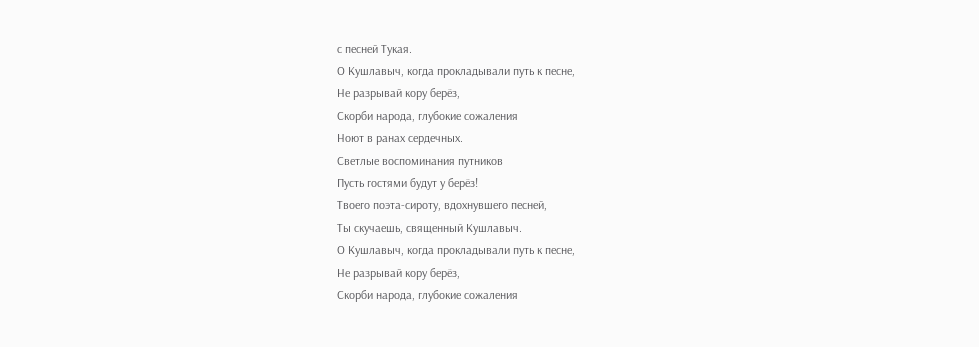с песней Тукая.
О Кушлавыч, когда прокладывали путь к песне,
Не разрывай кору берёз,
Скорби народа, глубокие сожаления
Ноют в ранах сердечных.
Светлые воспоминания путников
Пусть гостями будут у берёз!
Твоего поэта-сироту, вдохнувшего песней,
Ты скучаешь, священный Кушлавыч.
О Кушлавыч, когда прокладывали путь к песне,
Не разрывай кору берёз,
Скорби народа, глубокие сожаления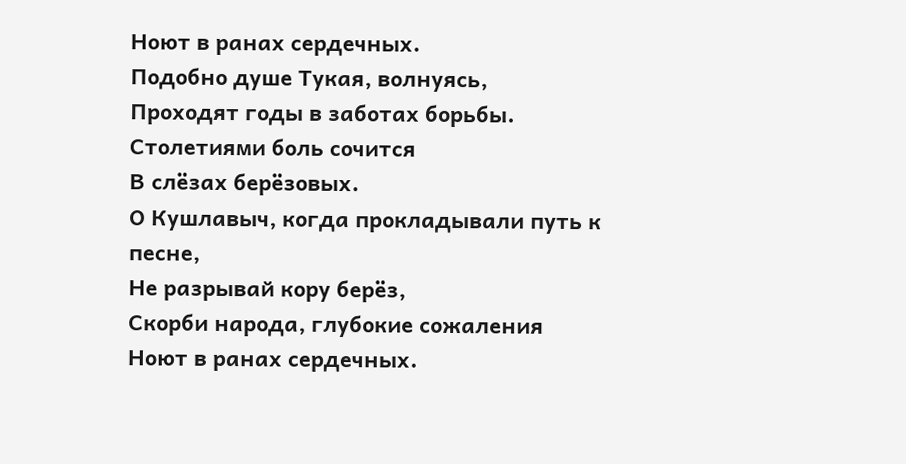Ноют в ранах сердечных.
Подобно душе Тукая, волнуясь,
Проходят годы в заботах борьбы.
Столетиями боль сочится
В слёзах берёзовых.
О Кушлавыч, когда прокладывали путь к песне,
Не разрывай кору берёз,
Скорби народа, глубокие сожаления
Ноют в ранах сердечных.